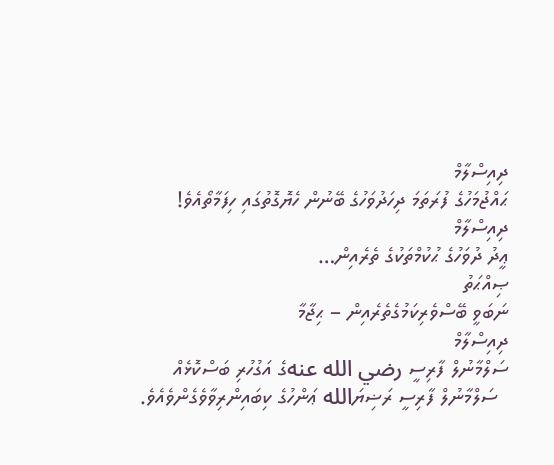ދިއިސްލާމް
ޙައްޖުމަހުގެ ފުރަތަމަ ދިހަދުވަހުގެ ބޭނުން ހެޔޮގޮތުގައި ހިފަމާތޯއެވެ!
ދިއިސްލާމް
ޢީދު ދުވަހުގެ ޙުކުމްތަކުގެ ތެރެއިން…
ޞިއްޙަތު
ނަބަވީ ބޭސްވެރިކަމުގެތެރެއިން – ޙިޖާމާ
ދިއިސްލާމް
ސަލްމާނުލް ފާރިސީ رضي الله عنهގެ އަގުހުރި ބަސްކޮޅެއް
  ސަލްމާނުލް ފާރިސީ ރަޟިޔަالله ޢަންހުގެ ކިބައިންރިވާވެގެންވެއެވެ.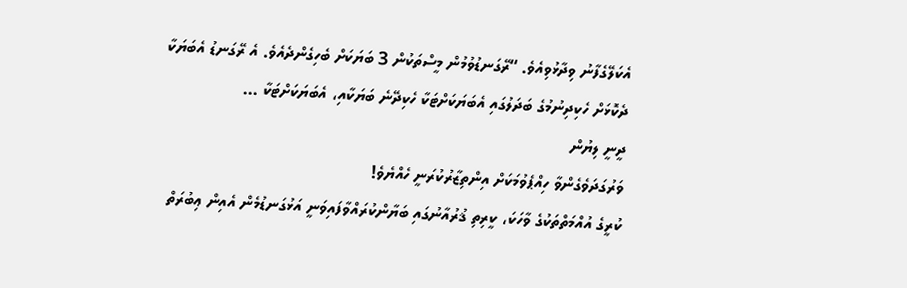އެކަލޭގެފާނު ވިދާޅުވިއެވެ. “ރޭގަނޑުވުމުން މީސްތަކުން 3 ބަޔަކަށް ބެހިގެންދެއެވެ. އެ ރޭގަނޑު އެބަޔަކާ ދެކޮޅަށް ހެކިދިނުމުގެ ބަދަލުގައި އެބަޔަކަށްޓަކާ ހެކިދޭނެ ބަޔަކާއި، އެބަޔަކަށްޓަކާ ...
ދީނީ ލިޔުން
ވަރުގަދަވެގެންވާ ހިއްޕެވުމަކަށް އިންތިޒާރުކުރަނީ ހެއްޔެވެ!
ކުރީގެ އުއްމަތްތަކުގެ ވާހަކަ، ކީރިތި ޤުރުއާނުގައި ބަޔާންކުރައްވާފައިވަނީ އަޅުގަނޑުމެން އެއިން ޢިބުރަތް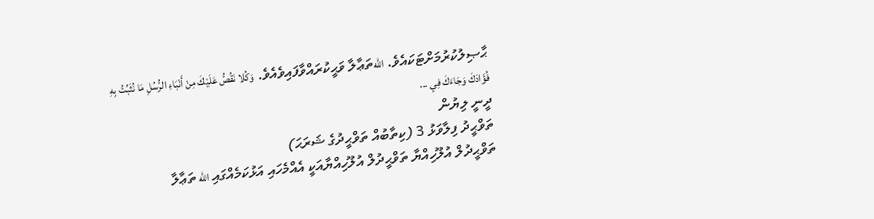ޙާޞިލުކުރުމަށްޓަކައެވެ. اللهތަޢާލާ ވަޙީކުރައްވާފައިވެއެވެ. وَكُلا نَقُصُّ عَلَيْكَ مِنْ أَنْبَاءِ الرُّسُلِ مَا نُثَبِّتُ بِهِ فُؤَادَكَ وَجَاءَكَ فِي ...
ދީނީ ލިޔުން
ތަވްޙީދު ފިލާވަޅު 3 (ކިތާބުއް ތަވްޙީދުގެ ޝަރަޙަ)
ތަވްޙީދުލް އުލޫހިއްޔާ ތަވްޙީދުލް އުލޫހިއްޔާއަކީ އެއްމެހައި އަޅުކަމެއްގައި الله ތަޢާލާ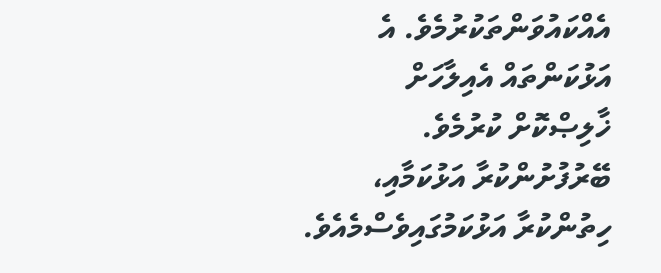އެއްކައުވަންތަކުރުމެވެ. އެ އަޅުކަންތައް އެއިލާހަށް ޚާލިޞްކޮށް ކުރުމެވެ. ބޭރުފުށުންކުރާ އަޅުކަމާއި، ހިތުންކުރާ އަޅުކަމުގައިވެސްމެއެވެ.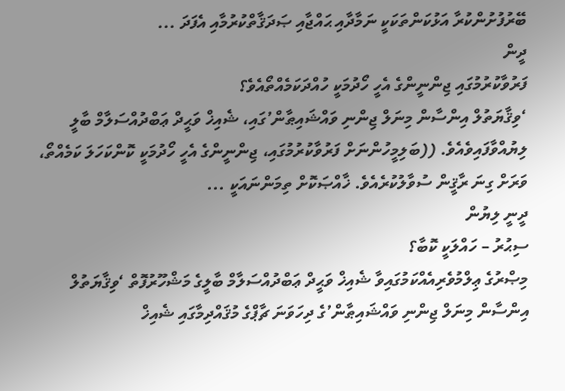ބޭރުފުށުންކުރާ އަޅުކަންތަކަކީ ނަމާދާއި ޙައްޖާއި ޞަދަޤާތްކުރުމާއި އެފަދަ ...
ދީން
ފަރުވާކުރުމުގައި ޖިންނީންގެ އެހީ ހޯދުމަކީ ހުއްދަކަމެއްތޯއެވެ؟
‘ވިޤާޔަތުލް އިންސާން މިނަލް ޖިންނި ވައްޝައިޠާން’ގައި، ޝެއިޚް ވަޙީދް ޢަބްދުއްސަލާމް ބާލީ ލިޔުއްވާފައިވެއެވެ. ((ބަލިމީހުންނަށް ފަރުވާކުރުމުގައި، ޖިންނީންގެ އެހީ ހޯދުމަކީ ކޮންކަހަލަ ކަމެއްތޯ، ވަރަށް ގިނަ ރާޤީން ސުވާލުކުރެއެވެ. ޚާއްޞަކޮށް ތިމަންނައަކީ ...
ދީނީ ލިޔުން
ސިޙުރު – ހައްލަކީ ކޮބާ؟
މިޞްރުގެ ޢިލްމުވެރިއެއްކަމުގައިވާ ޝެއިޚް ވަޙީދް ޢަބްދުއްސަލާމް ބާލީގެ މަޝްހޫރުފޮތް ‘ވިޤާޔަތުލް އިންސާން މިނަލް ޖިންނި ވައްޝައިޠާން’ގެ ދިހަވަނަ ޗާޕްގެ މުޤައްދިމާގައި ޝެއިޚް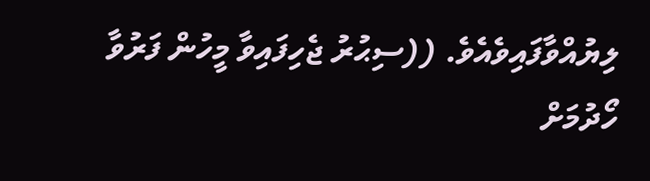ލިޔުއްވާފައިވެއެވެ. ((ސިޙުރު ޖެހިފައިވާ މީހުން ފަރުވާ ހޯދުމަށް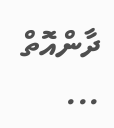ދާންއޮތް ...